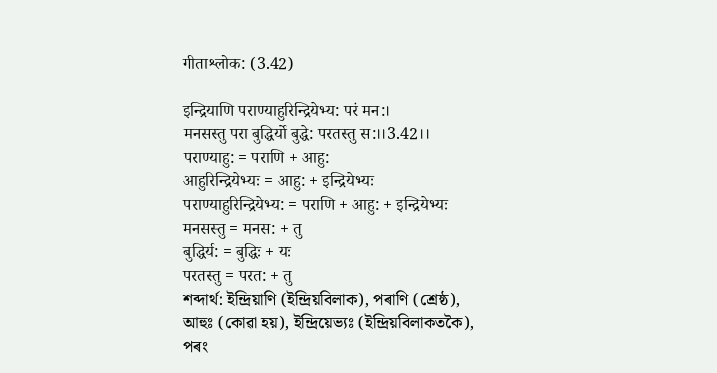गीताश्लोक: (3.42)

इन्द्रियाणि पराण्याहुरिन्द्रियेभ्य: परं मन:।
मनसस्तु परा बुद्धिर्यो बुद्धे: परतस्तु स:।।3.42।।
पराण्याहु: = पराणि + आहु:
आहुरिन्द्रियेभ्यः = आहु: + इन्द्रियेभ्यः
पराण्याहुरिन्द्रियेभ्य: = पराणि + आहु: + इन्द्रियेभ्यः
मनसस्तु = मनस: + तु
बुद्धिर्य: = बुद्धिः + यः
परतस्तु = परत: + तु
শব্দাৰ্থ: ইন্দ্ৰিয়াণি (ইন্দ্ৰিয়বিলাক), পৰাণি (শ্ৰেষ্ঠ), আহুঃ (কোৱা হয়), ইন্দ্ৰিয়েভ্যঃ (ইন্দ্ৰিয়বিলাকতকৈ), পৰং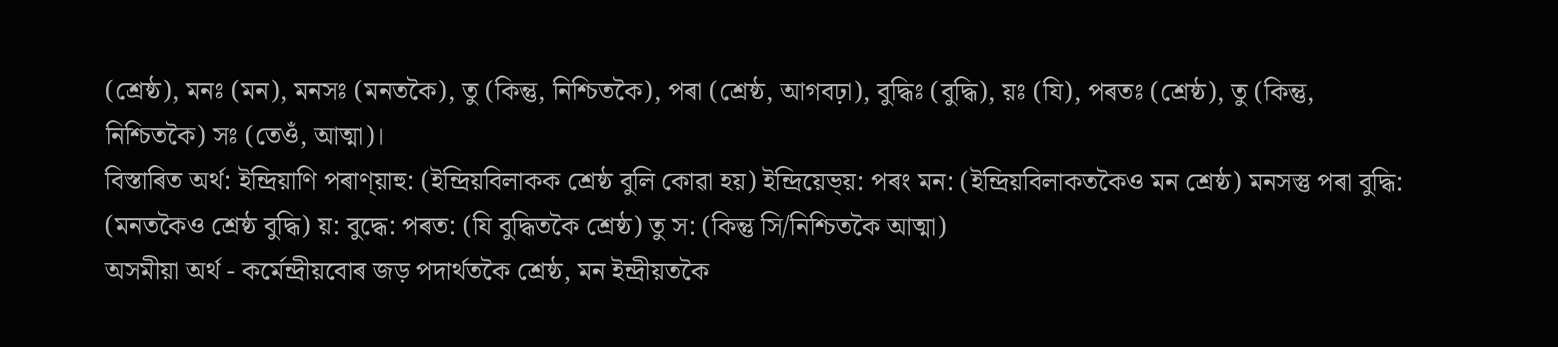(শ্ৰেষ্ঠ), মনঃ (মন), মনসঃ (মনতকৈ), তু (কিন্তু, নিশ্চিতকৈ), পৰা (শ্ৰেষ্ঠ, আগবঢ়া), বুদ্ধিঃ (বুদ্ধি), য়ঃ (যি), পৰতঃ (শ্ৰেষ্ঠ), তু (কিন্তু, নিশ্চিতকৈ) সঃ (তেওঁ, আত্মা)।
বিস্তাৰিত অৰ্থ: ইন্দ্ৰিয়াণি পৰাণ্য়াহু: (ইন্দ্ৰিয়বিলাকক শ্ৰেষ্ঠ বুলি কোৱা হয়) ইন্দ্ৰিয়েভ্য়: পৰং মন: (ইন্দ্ৰিয়বিলাকতকৈও মন শ্ৰেষ্ঠ) মনসস্তু পৰা বুদ্ধি: (মনতকৈও শ্ৰেষ্ঠ বুদ্ধি) য়: বুদ্ধে: পৰত: (যি বুদ্ধিতকৈ শ্ৰেষ্ঠ) তু স: (কিন্তু সি/নিশ্চিতকৈ আত্মা)
অসমীয়া অৰ্থ - কৰ্মেন্দ্ৰীয়বোৰ জড় পদাৰ্থতকৈ শ্ৰেষ্ঠ, মন ইন্দ্ৰীয়তকৈ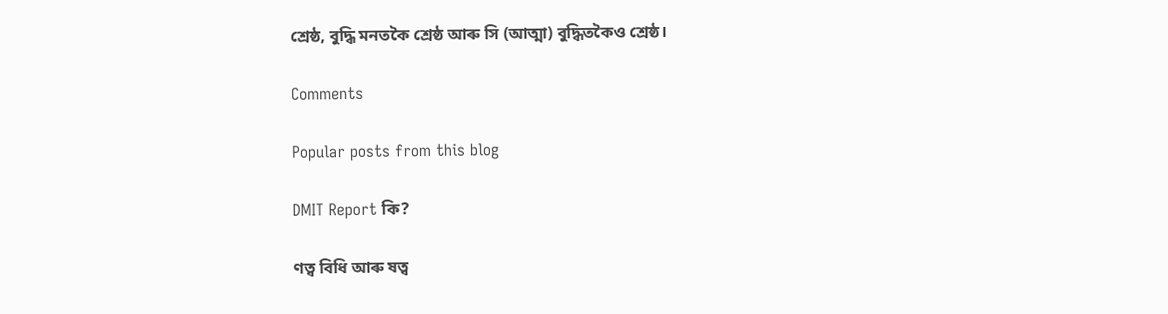শ্ৰেষ্ঠ, বুদ্ধি মনতকৈ শ্ৰেষ্ঠ আৰু সি (আত্মা) বুদ্ধিতকৈও শ্ৰেষ্ঠ।

Comments

Popular posts from this blog

DMIT Report কি?

ণত্ব বিধি আৰু ষত্ব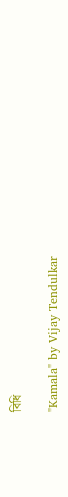বিধি

"Kamala" by Vijay Tendulkar